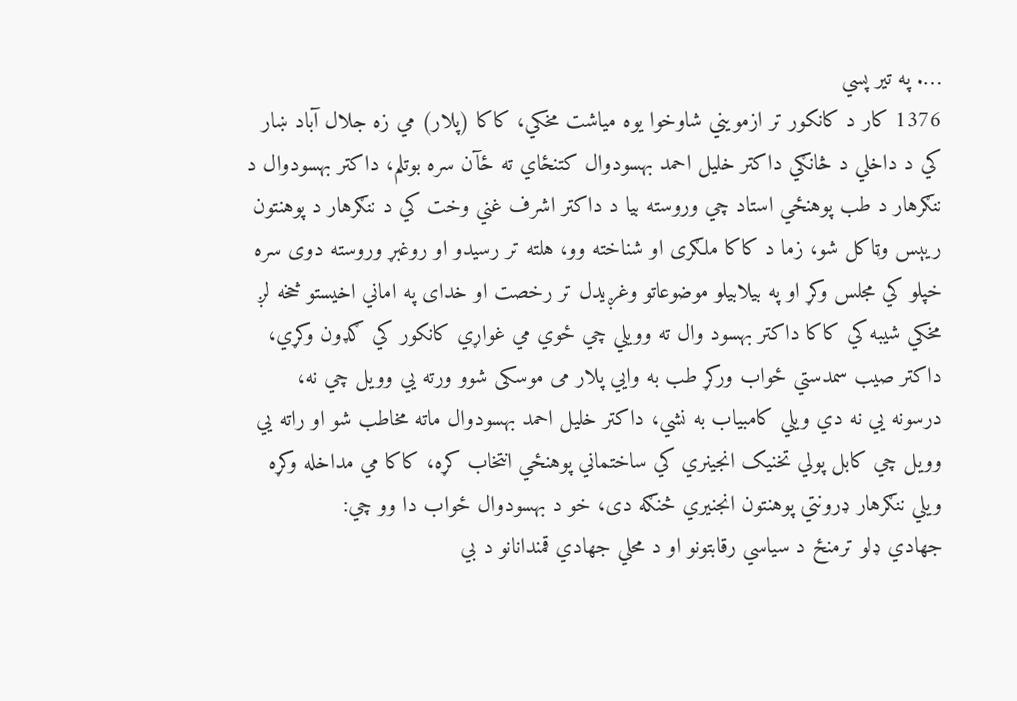…. په تیر پسي
1376 کار د کانکور تر ازمویني شاوخوا یوه میاشت مخکي، کاکا (پلار) مي زه جلال آباد ښار کي د داخلي د څانګي داکتر خلیل احمد بهسودوال کتنځاي ته ځآن سره بوتلم، داکتر بهسودوال د ننګرهار د طب پوهنځي استاد چي وروسته بیا د داکتر اشرف غني وخت کي د ننګرهار د پوهنتون ریېس وټاکل شو، زما د کاکا ملګری او شناخته وو، هلته تر رسیدو او روغبړ وروسته دوی سره خپلو کي مجلس وکړ او په بیلابیلو موضوعاتو وغږیدل تر رخصت او خدای په اماني اخیستو څخه لږ مخکي شیبه کي کاکا داکتر بهسود وال ته وویلي چي ځوي مي غواړي کانکور کي ګډون وکړي، داکتر صیب سمدستي ځواب ورکړ طب به وايي پلار می موسکی شوو ورته يي وویل چي نه، درسونه يي نه دي ویلي کامبیاب به نشي، داکتر خلیل احمد بهسودوال ماته مخاطب شو او راته يي وویل چي کابل پولي تخنیک انجینري کي ساختماني پوهنځي انتخاب کړه، کاکا مي مداخله وکړه ویلي ننګرهار ډرونتي پوهنتون انجنیري څنګه دی، خو د بهسودوال ځواب دا وو چي:
جهادي ډلو ترمنځ د سیاسي رقابتونو او د محلي جهادي قمندانانو د بي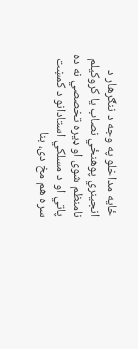ځایه مداخلو په وجه د ننګرهار د انجینري پوهنځي نصاب یا کروکیلم نامنظم شوی او ډیره تخصصي نه ده پاتي او د مسلکي استادانو د کمښت سره هم مخ دی، بنا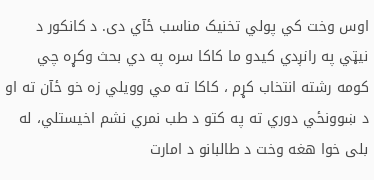اوس وخت کي پولي تخنیک مناسب ځآي دی. د کانکور د نیټي په رانږدي کیدو ما کاکا سره په دي بحث وکړه چي کومه رشته انتخاب کړم ، کاکا ته مي وویلي زه خو ځآن ته او د ښوونځي دوري ته په کتو د طب نمري نشم اخیستلي، له بلی خوا هغه وخت د طالبانو د امارت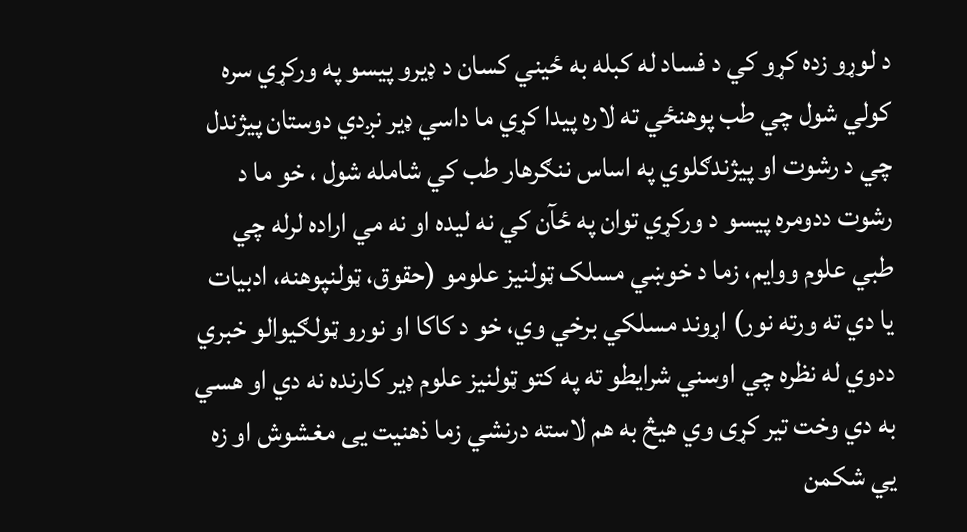د لوړو زده کړو کي د فساد له کبله به ځیني کسان د ډیرو پیسو په ورکړي سره کولي شول چي طب پوهنځي ته لاره پیدا کړي ما داسي ډیر نږدي دوستان پیژندل چي د رشوت او پیژندګلوي په اساس ننګرهار طب کي شامله شول ، خو ما د رشوت ددومره پیسو د ورکړي توان په ځآن کي نه لیده او نه مي اراده لرله چي طبي علوم ووایم، زما د خوښي مسلک ټولنیز علومو (حقوق، ټولنپوهنه، ادبیات یا دي ته ورته نور) اړوند مسلکي برخي وي، خو د کاکا او نورو ټولګیوالو خبري ددوي له نظره چي اوسني شرایطو ته په کتو ټولنیز علوم ډیر کارنده نه دي او هسي به دي وخت تیر کړی وي هیڅ به هم لاسته درنشي زما ذهنیت يی مغشوش او زه یي شکمن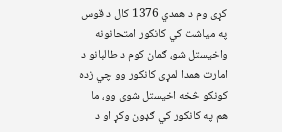کړی وم د همدي 1376 کال د قوس په میاشت کي کانکور امتحانونه واخیستل شو، ګمان کوم د طالبانو د امارت همدا لمړی کانکور وو چي زده کونکو څخه اخیستل شوی وو، ما هم په کانکور کي ګډون وکړ او د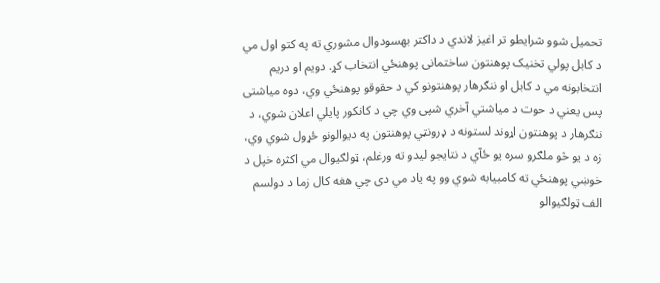تحمیل شوو شرایطو تر اغیز لاندي د داکتر بهسودوال مشوري ته په کتو اول مي د کابل پولي تخنیک پوهنتون ساختمانی پوهنځي انتخاب کړ. دویم او دریم انتخابونه مي د کابل او ننګرهار پوهنتونو کي د حقوقو پوهنځي وي، دوه میاشتی پس یعني د حوت د میاشتي آخري شپی وي چي د کانکور پایلي اعلان شوي، د ننګرهار د پوهنتون اړوند لستونه د ډرونټي پوهنتون په دیوالونو ځړول شوي وي، زه د یو څو ملګرو سره یو ځآي د نتایجو لیدو ته ورغلم، ټولګیوال مي اکثره خپل د خوښي پوهنځي ته کامبیابه شوي وو په یاد مي دی چي هغه کال زما د دولسم الف ټولګیوالو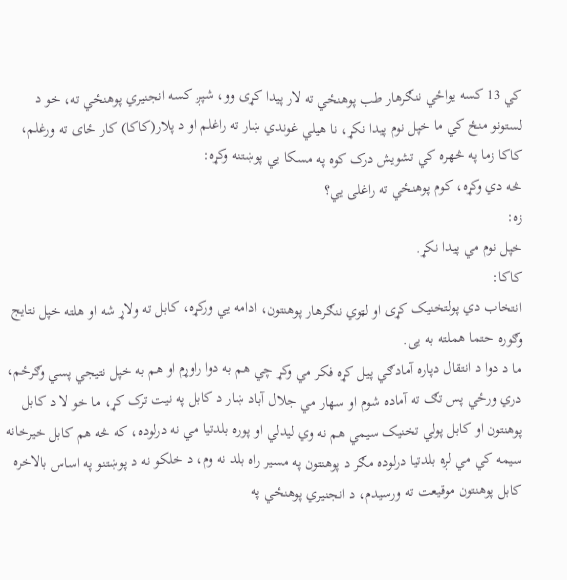کي 13 کسه یواځي ننګرهار طب پوهنځي ته لار پیدا کړی وو، شپږ کسه انجنیري پوهنځي ته، خو د لستونو منځ کي ما خپل نوم پیدا نکړ، نا هیلي غوندي ښار ته راغلم او د پلار(کاکا) کار ځای ته ورغلم، کاکا زما په څهره کي تشویش درک کوه په مسکا يي پوښتنه وکړه:
څه دي وکړه، کوم پوهنځي ته راغلی يي؟
زه:
خپل نوم مي پیدا نکړ.
کاکا:
انتخاب دي پولتخنیک کړی او لټوي ننګرهار پوهنتون، ادامه يي ورکړه، کابل ته ولاړ شه او هلته خپل نتایج وګوره حتما هملته به يی.
ما د دوا د انتقال دپاره آمادګي پیل کړه فکر مي وکړ چي هم به دوا راوړم او هم به خپل نتیجي پسي وګرځم، دري ورځي پس تګ ته آماده شوم او سهار مي جلال آباد ښار د کابل په نیت ترک کړ، ما خو لا د کابل پوهنتون او کابل پولي تخنیک سیمي هم نه وي لیدلي او پوره بلدتیا مي نه درلوده، که څه هم کابل خیرخانه سیمه کي مي لږه بلدتیا درلوده مګر د پوهنتون په مسیر راه بلد نه وم، د خلکو نه د پوښتنو په اساس بالاخره کابل پوهنتون موقیعت ته ورسیدم، د انجنیري پوهنځي په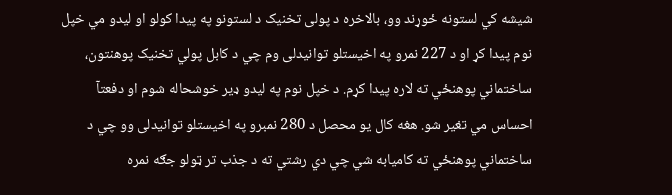شیشه کي لستونه ځوړند وو، بالاخره د پولی تخنیک د لستونو په پیدا کولو او لیدو مي خپل نوم پیدا کړ او د 227 نمرو په اخیستلو توانیدلی وم چي د کابل پولي تخنیک پوهنتون، ساختماني پوهنځي ته لاره پیدا کړم. د خپل نوم په لیدو ډیر خوشحاله شوم او دفعتآ احساس مي تغیر شو. هغه کال یو محصل د 280 نمبرو په اخیستلو توانیدلی وو چي د ساختماني پوهنځي ته کامیابه شي چي دي رشتي ته د جذب تر ټولو جګه نمره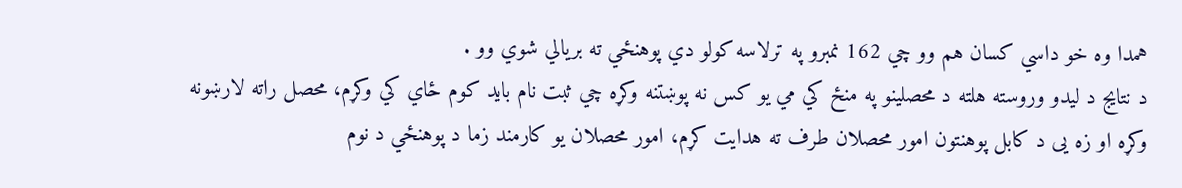همدا وه خو داسي کسان هم وو چي 162 نمبرو په ترلاسه کولو دي پوهنځي ته بریالي شوي وو .
د نتایج د لیدو وروسته هلته د محصلینو په منځ کي مي یو کس نه پوښتنه وکړه چي ثبت نام باید کوم ځاي کي وکړم، محصل راته لارښونه وکړه او زه يی د کابل پوهنتون امور محصلان طرف ته هدایت کړم، امور محصلان یو کارمند زما د پوهنځي د نوم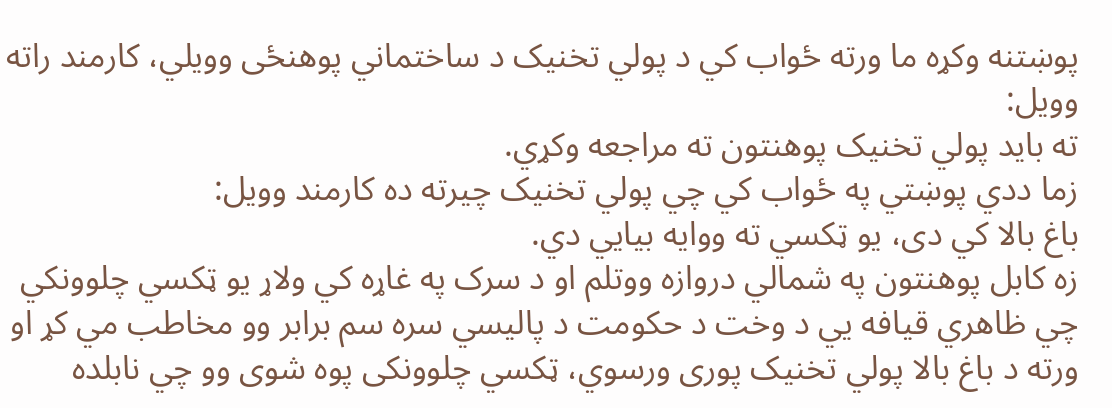پوښتنه وکړه ما ورته ځواب کي د پولي تخنیک د ساختماني پوهنځی وویلي، کارمند راته وویل:
ته باید پولي تخنیک پوهنتون ته مراجعه وکړي.
زما ددي پوښتي په ځواب کي چي پولي تخنیک چیرته ده کارمند وویل:
باغ بالا کي دی، یو ټکسي ته ووایه بیايي دي.
زه کابل پوهنتون په شمالي دروازه ووتلم او د سرک په غاړه کي ولاړ یو ټکسي چلوونکي چي ظاهري قیافه يي د وخت د حکومت د پالیسي سره سم برابر وو مخاطب مي کړ او ورته د باغ بالا پولي تخنیک پوری ورسوي، ټکسي چلوونکی پوه شوی وو چي نابلده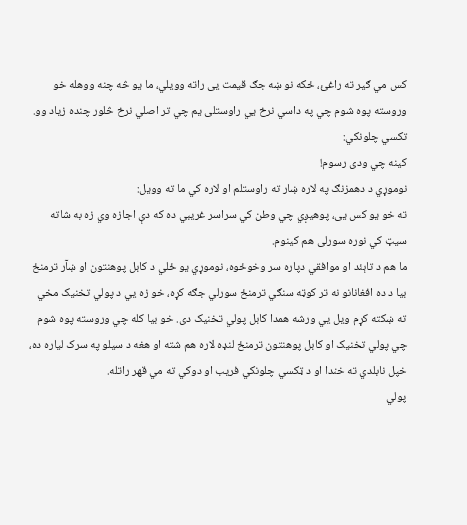کس مي ګیر ته راغئ، ځکه نو ښه جګ قیمت يی راته وویلي، ما یو څه چنه ووهله خو وروسته پوه شوم چي په داسي نرخ يي راوستلی یم چي تر اصلي نرخ څلور چنده زیاد وو.
تکسي چلونکي:
کینه چي ودی رسوم!
نوموړي د دهمزنګ په لاره ښار ته راوستلم او لاره کي ما ته وویل:
ته خو یو کس يی، پوهیږي چي وطن کي سراسر غریبي ده که دې اجازه وي زه به شاته سیټ کي نوره سورلی هم کینوم.
ما هم د تاېئد او موافقي دپاره سر وخوځوه، نوموړي یو ځلي د کابل پوهنتون او ښآر ترمنځ بیا د ده افغانانو نه تر کوټه سنګي ترمنځ سورلي جګه کړه، خو زه يي د پولي تخنیک مخي ته ښکته کړم ویل يي ورشه همدا کابل پولي تخنیک دی. خو بیا کله چي وروسته پوه شوم چي پولي تخنیک او کابل پوهنتون ترمنځ لنډه لاره هم شته او هغه د سیلو په سرک لیاره ده، خپل نابلدي ته خندا او د ټکسي چلونکي فریب او دوکي ته مي قهر راتله.
پولي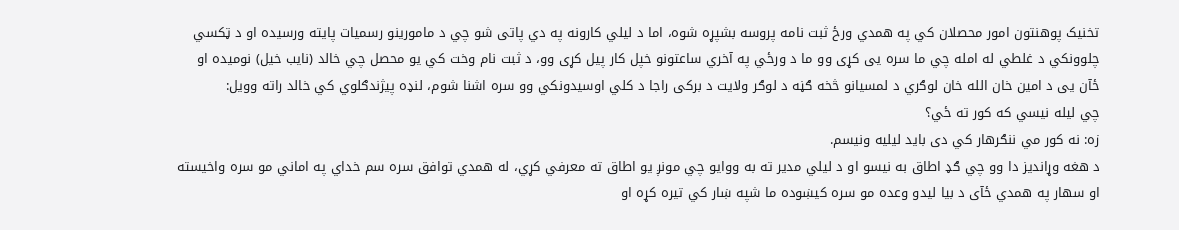تخنیک پوهنتون امور محصلان کي په همدي ورځ ثبت نامه پروسه بشپړه شوه، اما د لیلي کارونه په دي پاتی شو چي د مامورینو رسمیات پایته ورسیده او د ټکسي چلوونکي د غلطي له امله چي ما سره يی کړی وو ما د ورځي په آخري ساعتونو خپل کار پیل کړی وو، د ثبت نام وخت کي یو محصل چي خالد (نایب خیل) نومیده او ځآن يی د امین خان الله خان لوګري د لمسیانو څخه ګڼه د لوګر ولایت د برکی راجا د کلي اوسیدونکي وو سره اشنا شوم، لنډه پیژندګلوي کي خالد راته وویل:
چي لیله نیسي که کور ته ځي؟
زه: نه کور مي ننګرهار کي دی باید لیلیه ونیسم.
د هغه وړاندیز دا وو چي ګډ اطاق به نیسو او د لیلي مدیر ته به ووایو چي مونږ یو اطاق ته معرفي کړي، له همدي توافق سره سم خداي په اماني مو سره واخیسته او سهار په همدي ځآی د بیا لیدو وعده مو سره کیښوده ما شپه ښار کي تیره کړه او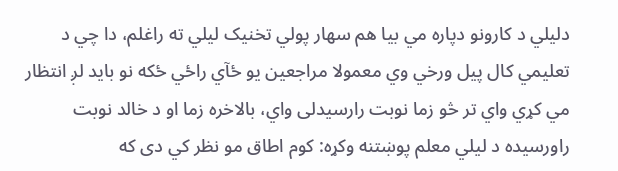دلیلي د کارونو دپاره مي بیا هم سهار پولي تخنیک لیلي ته راغلم، دا چي د تعلیمي کال پیل ورخي وي معمولا مراجعین یو ځآي راځي ځکه نو باید لږ انتظار مي کړي واي تر څو زما نوبت رارسیدلی واي، بالاخره زما او د خالد نوبت راورسیده د لیلي معلم پوښتنه وکړه: کوم اطاق مو نظر کي دی که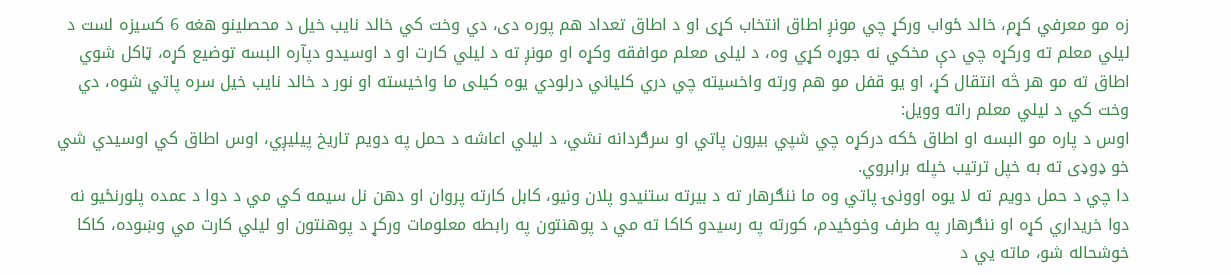زه مو معرفي کړم، خالد ځواب ورکړ چي مونږ اطاق انتخاب کړی او د اطاق تعداد هم پوره دی، دي وخت کي خالد نایب خیل د محصلینو هغه 6 کسیزه لست د لیلي معلم ته ورکړه چي دې مخکي نه جوړه کړي وه، د لیلی معلم موافقه وکړه او مونږ ته د لیلي کارت او د اوسیدو دپآره البسه توضیع کړه، ټاکل شوي اطاق ته مو هر څه انتقال کړ، او یو قفل مو هم ورته واخسیته چي دري کلیاني درلودي یوه کیلی ما واخیسته او نور د خالد نایب خیل سره پاتي شوه، دي وخت کي د لیلي معلم راته وویل:
اوس د پاره مو البسه او اطاق ځکه درکړه چي شپي بیرون پاتي او سرګردانه نشي، د لیلي اعاشه د حمل په دویم تاریخ پیلیږي، اوس اطاق کي اوسیدي شي خو ډوډی ته به خپل ترتیب خپله برابروي.
دا چي د حمل دویم ته لا یوه اوونۍ پاتي وه ما ننګرهار ته د بیرته ستنیدو پلان ونیو، کابل کارته پروان او دهن نل سیمه کي مي د دوا د عمده پلورنځیو نه دوا خریداري کړه او ننګرهار په طرف وخوځیدم، کورته په رسیدو کاکا ته مي د پوهنتون په رابطه معلومات ورکړ د پوهنتون او لیلي کارت مي وښوده، کاکا خوشحاله شو، ماته يي د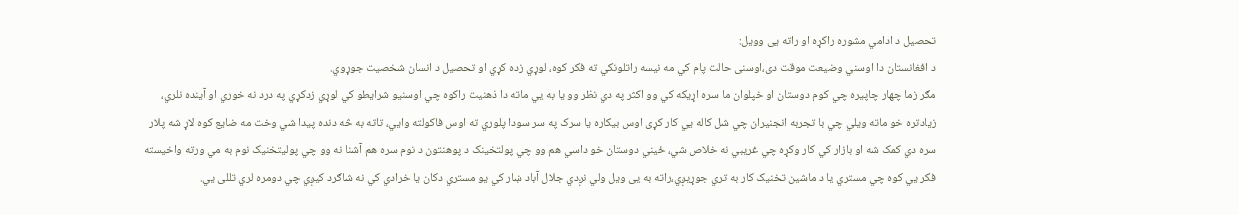تحصیل د ادامي مشوره راکړه او راته يی وویل:
د افغانستان دا اوسني وضیعت موقت دی،اوسنی حالت پام کي مه نیسه راتلونکي ته فکر کوه، لوړي زده کړي او تحصیل د انسان شخصیت جوړوي.
مګر زما چهار چاپیره چي کوم دوستان او خپلوان ما سره اړیکه کي وو اکثر په دي نظر وو یا به يي ماته دا ذهنیت راکوه چي اوسنیو شرایطو کي لوړي زدکړي په درد نه خوري او آینده نلري، زیادتره خو ماته ویلي چي با تجربه انجنیران چي شل کاله يي کار کړی اوس بیکاره یا سرک په سر سودا پلوري ته اوس فاکولته وايي، تاته به څه دنده پیدا شي وخت مه ضایع کوه لاړ شه پلار سره دي کمک شه او بازار کي کار وکړه چي غریبي نه خلاص شي، ځیني دوستان خو داسي هم وو چي پولتخینک د پوهنتون د نوم سره هم آشنا نه وو چي پولیتخنیک نوم به مي ورته واخیسته فکر يي کوه چي مستري یا د ماشین تخنیک کار به تري جوړیږي،راته به يی ویل ولي نږدي جلال آباد ښار کي یو مستري دکان یا خرادي کي نه شاګرد کیږي چي دومره لري تللی يي.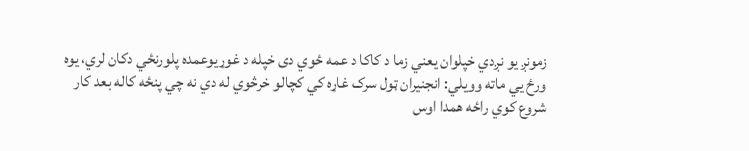زمونږ یو نږدي خپلوان یعني زما د کاکا د عمه ځوي دی خپله د غوړیوعمده پلورنځي دکان لري، یوه ورځ یي ماته وویلي: انجنیران ټول سرک غاړه کي کچالو خرڅوي له دي نه چي پنځه کاله بعد کار شروع کوي راځه همدا اوس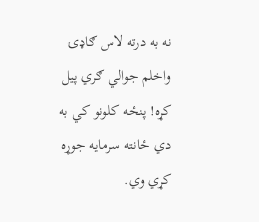نه به درته لاس ګاډۍ واخلم جوالي ګري پیل کړه! پنځه کلونو کي به دي ځانته سرمایه جوړه کړي وي.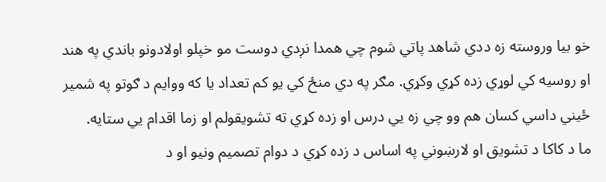خو بیا وروسته زه ددي شاهد پاتي شوم چي همدا نږدي دوست مو خپلو اولادونو باندي په هند او روسیه کي لوړي زده کړي وکړي. مګر په دي منځ کي یو کم تعداد یا که ووایم د ګوتو په شمیر ځیني داسي کسان هم وو چي زه يي درس او زده کړي ته تشویقولم او زما اقدام يي ستایه.
ما د کاکا د تشویق او لارښوني په اساس د زده کړي د دوام تصمیم ونیو او د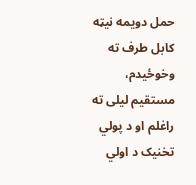حمل دویمه نیټه کابل طرف ته وخوځيدم، مستقیم لیلی ته راغلم او د پولي تخنیک د اولي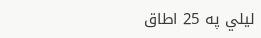لیلي په 25 اطاق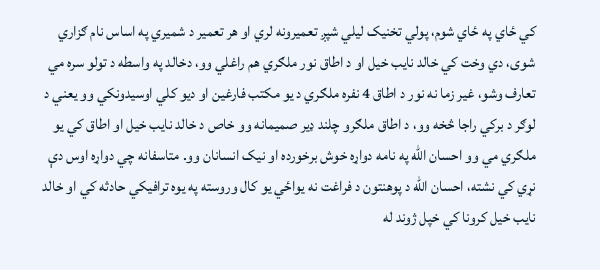کي ځاي په ځاي شوم، پولي تخنیک لیلي شپږ تعمیرونه لري او هر تعمیر د شمیري په اساس نام ګزاري شوی، دي وخت کي خالد نایب خیل او د اطاق نور ملګري هم راغلي وو، دخالد په واسطه د تولو سره مي تعارف وشو، غیر زما نه نور د اطاق 4 نفره ملګري د یو مکتب فارغین او دیو کلي اوسیدونکي وو یعني د لوګر د برکي راجا څخه وو، د اطاق ملګرو چلند ډیر صمیمانه وو خاص د خالد نایب خیل او اطاق کي یو ملګري مي وو احسان الله په نامه دواړه خوش برخورده او نیک انسانان وو. متاسفانه چي دواړه اوس دې نړي کي نشته، احسان الله د پوهنتون د فراغت نه یواځي یو کال وروسته په یوه ترافیکي حادثه کي او خالد نایب خیل کرونا کي خپل ژوند له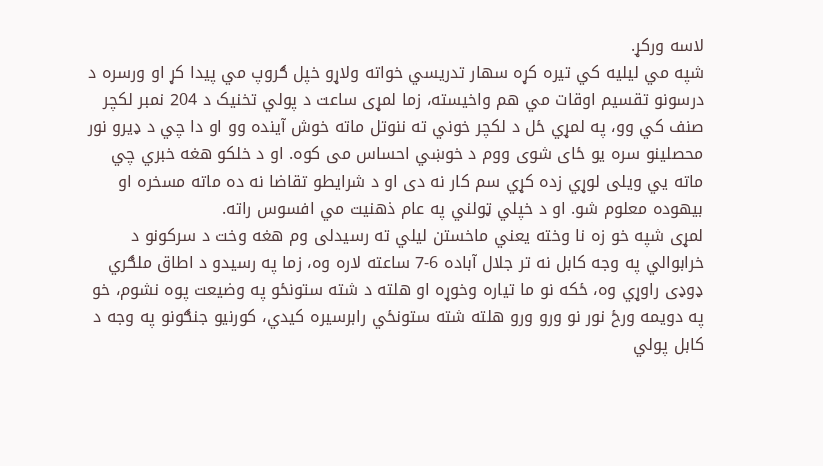لاسه ورکړ.
شپه مي لیلیه کي تیره کړه سهار تدریسي خواته ولاړو خپل ګروپ مي پیدا کړ او ورسره د درسونو تقسیم اوقات مي هم واخیسته، زما لمړی ساعت د پولي تخنیک د 204 نمبر لکچر صنف کي وو، په لمړي ځل د لکچر خوني ته ننوتل ماته خوش آینده وو او دا چي د ډیرو نور محصلینو سره یو ځای شوی ووم د خوښي احساس می کوه. او د خلکو هغه خبري چي ماته يي ویلی لوړي زده کړي سم کار نه دی او د شرایطو تقاضا نه ده ماته مسخره او بيهوده معلوم شو. او د خپلي ټولني په عام ذهنیت مي افسوس راته.
لمړی شپه خو زه نا وخته یعني ماخستن لیلي ته رسیدلی وم هغه وخت د سرکونو د خرابوالي په وجه کابل نه تر جلال آباده 6-7 ساعته لاره وه، زما په رسیدو د اطاق ملګري ډوډی راوړي وه، ځکه نو ما تیاره وخوړه او هلته د شته ستونځو په وضیعت پوه نشوم، خو په دویمه ورځ نور نو ورو ورو هلته شته ستونځي رابرسیره کیدي، کورنیو جنګونو په وجه د کابل پولي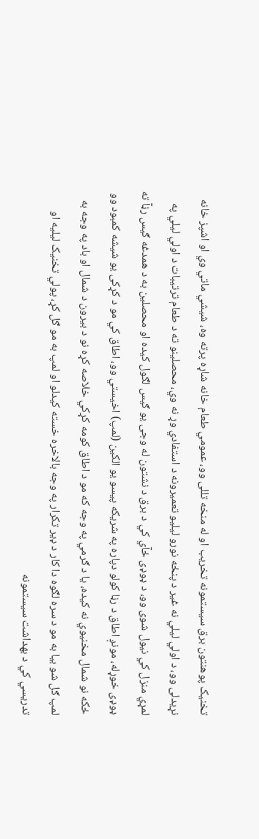تخنیک پوهنتون برق سیستمونه تخریب او له منخه تللی وو، عمومي طعام خانه شاړه پرته وه، شیشي ماتي وي او اشپز خانه نړیدلی وو، د اولي لیلي نه غیر د پنځه نورو لیلیو تعمیرونه د استفادي وړ نه وي، محصلینو ته د طعام ترتیبات د اولي لیلي په لمړي منزل کي نیول شوی وو، د ډوډی ځآي کي د برق د نشتون له وجی یو ګیس لګول کیده او محصلین به د همدغه ګیس رڼآ ته ډوډی خوړله، مونږ اطاق د رڼا کولو دپاره په شریکه پیسو یو الکین (لمپ) اخیستي وو، اطاق کي مو د کړکی یو شیشه کمبود وو ځکه نو شمال مخنیوي نه کیده، یا د ګرمي په وجه که مو د اطاق کومه کړکي خلاصه کړه نو د بیرون د شمال او باد په وجه به لمپ ګل شو بیا به مو د سره لګوه دا کار د ډیر تکرار په وجه بالاخره خسته کیدلو او لمپ به مو ګل کړ، پولي تخنیک لیلیه او تدریسي کي د بهداشت سیستمونه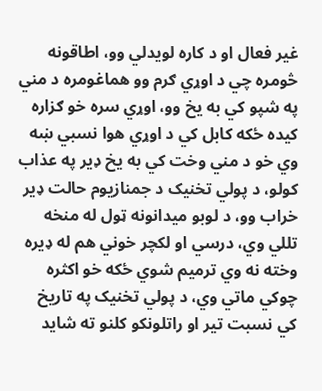غیر فعال او د کاره لویدلي وو، اطاقونه څومره چي د اوړي ګرم وو هماغومره د مني په شپو کي به یخ وو، اوړي سره خو ګزاره کیده ځکه کابل کي د اوړي هوا نسبي ښه وي خو د مني وخت کي به یخ ډير په عذاب کولو، د پولي تخنیک د جمنازیوم حالت ډیر خراب وو، د لوبو میدانونه ټول له منخه تللي وي، درسي او لکچر خوني هم له ډیره وخته نه وي ترمیم شوي ځکه خو اکثره چوکي ماتي وي، د پولي تخنیک په تاریخ کي نسبت تیر او راتلونکو کلنو ته شاید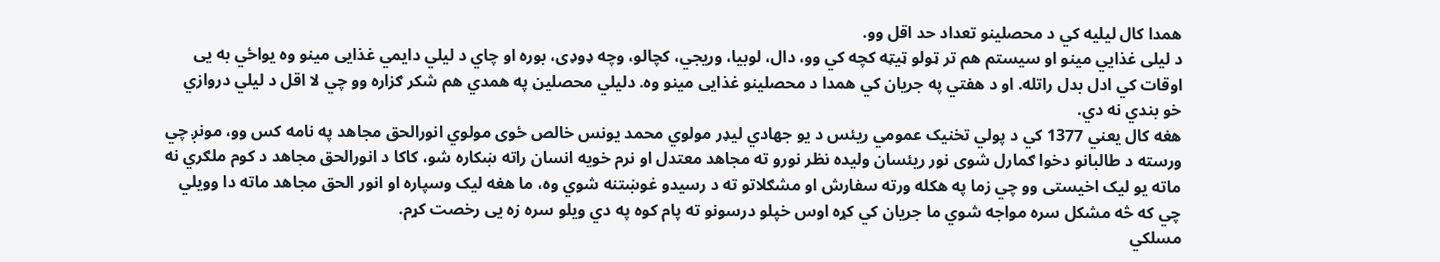همدا کال لیلیه کي د محصلینو تعداد حد اقل وو.
د لیلی غذايي مینو او سیستم هم تر ټولو ټیټه کچه کي وو، دال، لوبیا، وریجي، کچالو، وچه ډوډی، بوره او چاي د لیلي دایمي غذایی مینو وه یواځي به يی اوقات کي ادل بدل راتله. او د هفتي په جریان کي همدا د محصلینو غذايی مینو وه. دلیلي محصلین په همدي هم شکر ګزاره وو چي لا اقل د لیلي دروازي خو بندي نه دي.
هغه کال یعني 1377 کي د پولي تخنیک عمومي ریئس د یو جهادي لیډر مولوي محمد یونس خالص ځوی مولوي انورالحق مجاهد په نامه کس وو، مونږ چي ورسته د طالبانو دخوا ګمارل شوی نور ریئسان ولیده نظر نورو ته مجاهد معتدل او نرم خویه انسان راته ښکاره شو، کاکا د انورالحق مجاهد د کوم ملګري نه ماته یو لیک اخیستی وو چي زما په هکله ورته سفارش او مشګلاتو ته د رسیدو غوښتنه شوي وه، ما هغه لیک وسپاره او انور الحق مجاهد ماته دا وویلي چي که څه مشکل سره مواجه شوي ما جریان کي کړه اوس خپلو درسونو ته پام کوه په دي ویلو سره زه يی رخصت کړم.
مسلکي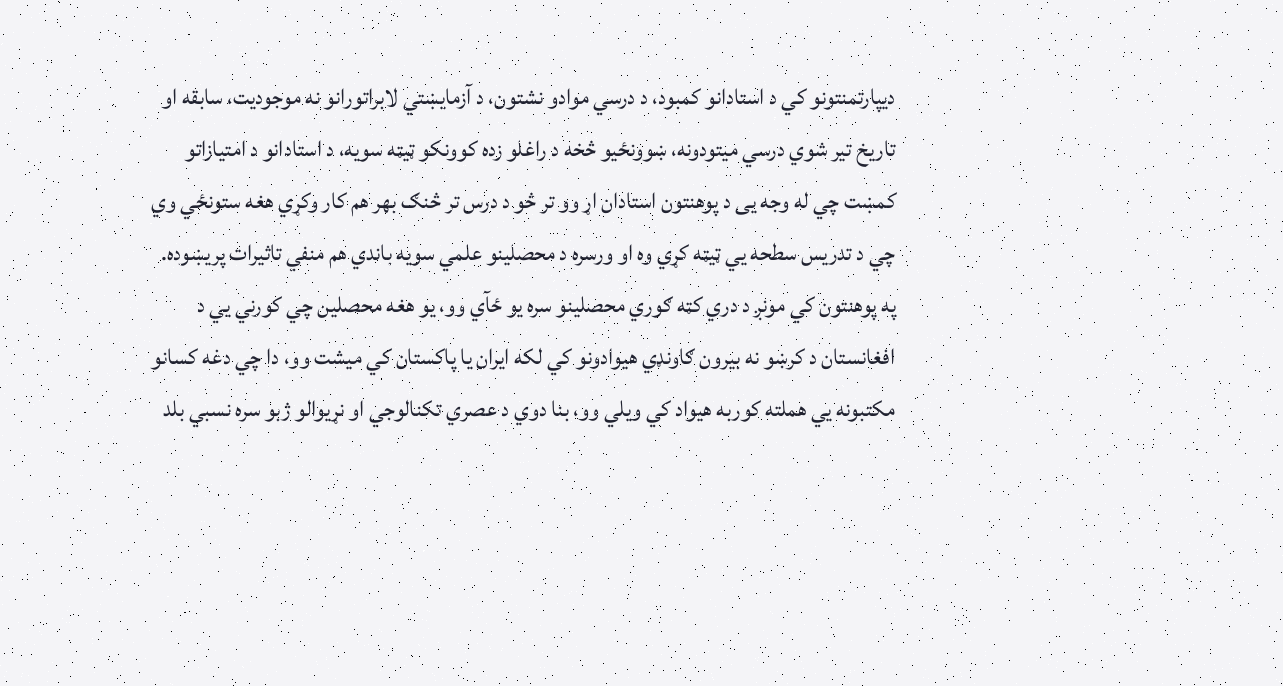دیپارتمنتونو کي د استادانو کمبود، د درسي موادو نشتون، د آزمایښتي لابراتورانو نه موجودیت، سابقه او تاریخ تیر شوي درسي میتودونه، ښوونځیو څخه د راغلو زده کوونکو ټیټه سویه، د استادانو د امتیازاتو کمښت چي له وجه يی د پوهنتون استادان اړ وو تر څو د درس تر څنګ بهر هم کار وکړي هغه ستونځي وي چي د تدریس سطحه يي ټیټه کړي وه او ورسره د محصلینو علمي سویه باندي هم منفي تاثیرات پریښوده.
په پوهنتون کي مونږ د دري کټه ګوري محصلینو سره یو ځآي وو، یو هغه محصلین چي کورني يي د افغانستان د کرښو نه بیرون ګاونډي هیوادونو کي لکه ایران یا پاکستان کي میشت وو، دا چي دغه کسانو مکتبونه يي هملته کوربه هیواد کي ویلي وو، بنا دوي د عصري تکنالوجي او نړیوالو ژبو سره نسبي بلد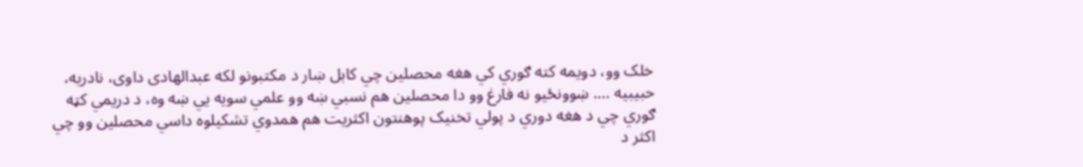خلک وو، دویمه کته ګوري کي هغه محصلین چي کابل ښار د مکتبونو لکه عبدالهادی داوی، نادریه، حبیبیه …. ښوونځیو نه فارغ وو دا محصلین هم نسبي ښه وو علمي سویه يي ښه وه، د دریمي کټه ګوري چي د هغه دوري د پولي تخنیک پوهنتون اکثریت هم همدوي تشکیلوه داسي محصلین وو چي اکثر د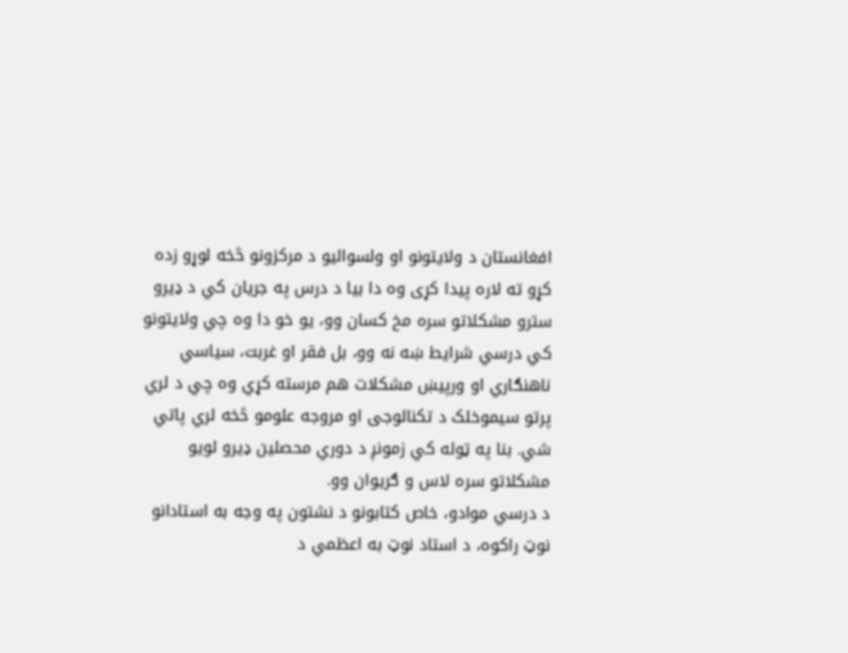افغانستان د ولایتونو او ولسوالیو د مرکزونو څخه لوړو زده کړو ته لاره پیدا کړی وه دا بیا د درس په جریان کي د ډیرو سترو مشکلاتو سره مخ کسان وو، یو خو دا وه چي ولایتونو کي درسي شرایط ښه نه وو، بل فقر او غربت، سیاسي ناهنګاري او ورپیښ مشکلات هم مرسته کړي وه چي د لري پرتو سیموخلک د تکنالوجی او مروجه علومو څخه لري پاتي شي. بنا په ټوله کي زمونږ د دوري محصلین ډیرو لویو مشکلاتو سره لاس و ګریوان وو.
د درسي موادو، خاص کتابونو د نشتون په وجه به استادانو نوټ راکوه، د استاد نوټ به اعظمي د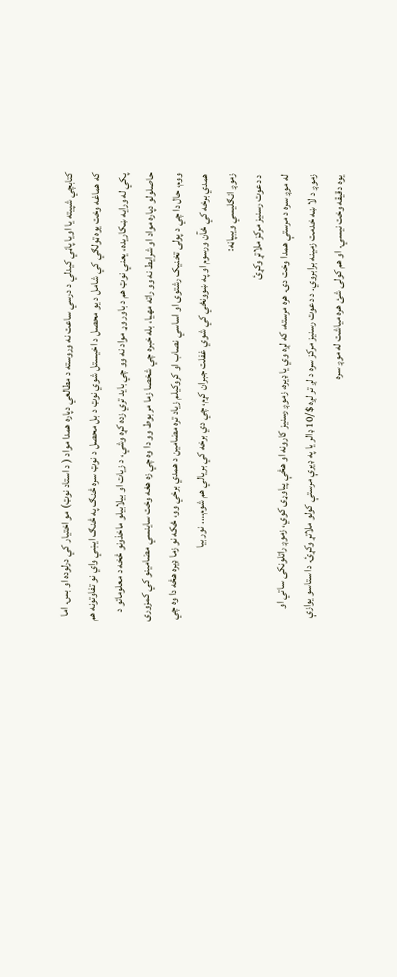کتابچي شپیته یا اویا پاڼي کیدلي د درسي ساعت نه وروسته د مطالعي دپاره همدا مواد ( د استاد نوټ) مو اختیار کي درلوده او بس. اما که هماغه وخت یوه ټولګي کي شامل د یو محصل د اخیستل شوي نوټ د بل محصل د نوټ سره څنګ په څنګ ایښي واي نو تفاوتونه هم پکي له ورایه ښکاریده، یعني نوټ هم د باور وړ مواد نه وو چي باید تري زده کړه وشي، د زیات او بیلابیلو ماخذونو څخه د معلوماتو د حاصلولو دپاره مواد او شرایط نه وو راته مهیا، بله خبره چي شخصا زما مربوط وو دا وه چي زه هغه وخت ساینسي مضامینو کي کمزوری ووم، حال دا چي د پولی تخنیک رشتوی او اساسي نصاب او کروکیلم زیاد تره مضامین د همدي برخي وو، ځکه نو زما ډیره هڅه دا وه چي همدي برخه کي ځآن ورسوم او په ښوونځي کي شوي غفلت جبران کړم، چي دي برخه کي بریالي هم شوم…. نور بیا
زموږ انګلیسي ویبپاڼه:
د دعوت رسنیز مرکز ملاتړ وکړئ
له موږ سره د مرستې همدا وخت دی. هره مرسته، که لږه وي یا ډیره، زموږ رسنیز کارونه او هڅې پیاوړی کوي، زموږ راتلونکی ساتي او زموږ د لا ښه خدمت زمینه برابروي. د دعوت رسنیز مرکز سره د لږ تر لږه $/10 ډالر یا په ډیرې مرستې کولو ملاتړ وکړئ. دا ستاسو یوازې یوه دقیقه وخت نیسي. او هم کولی شئ هره میاشت له موږ سره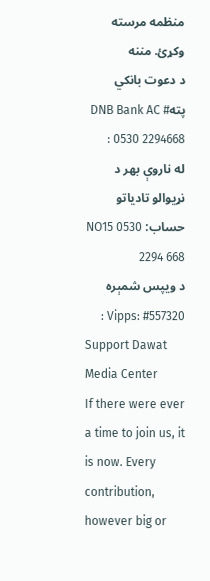منظمه مرسته وکړئ. مننه
د دعوت بانکي پتهDNB Bank AC # 0530 2294668 :
له ناروې بهر د نړیوالو تادیاتو حساب: NO15 0530 2294 668
د ویپس شمېره Vipps: #557320 :
Support Dawat Media Center
If there were ever a time to join us, it is now. Every contribution, however big or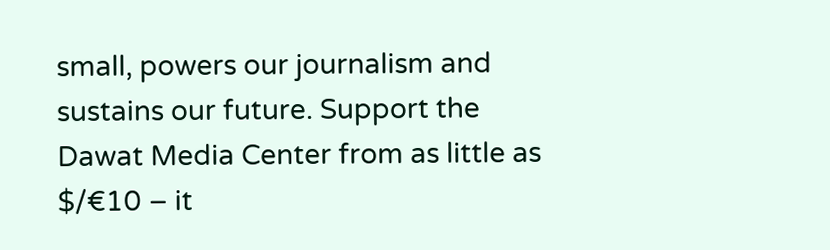small, powers our journalism and sustains our future. Support the Dawat Media Center from as little as $/€10 – it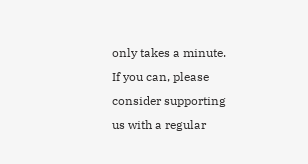only takes a minute. If you can, please consider supporting us with a regular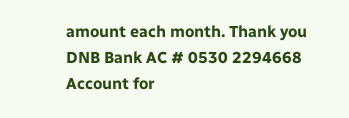amount each month. Thank you
DNB Bank AC # 0530 2294668
Account for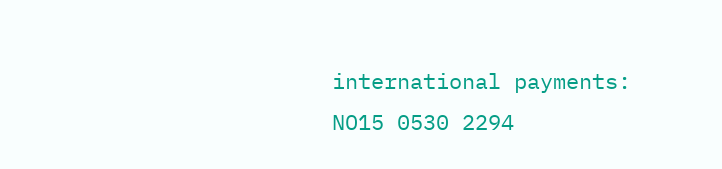international payments: NO15 0530 2294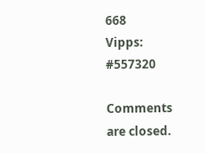668
Vipps: #557320

Comments are closed.